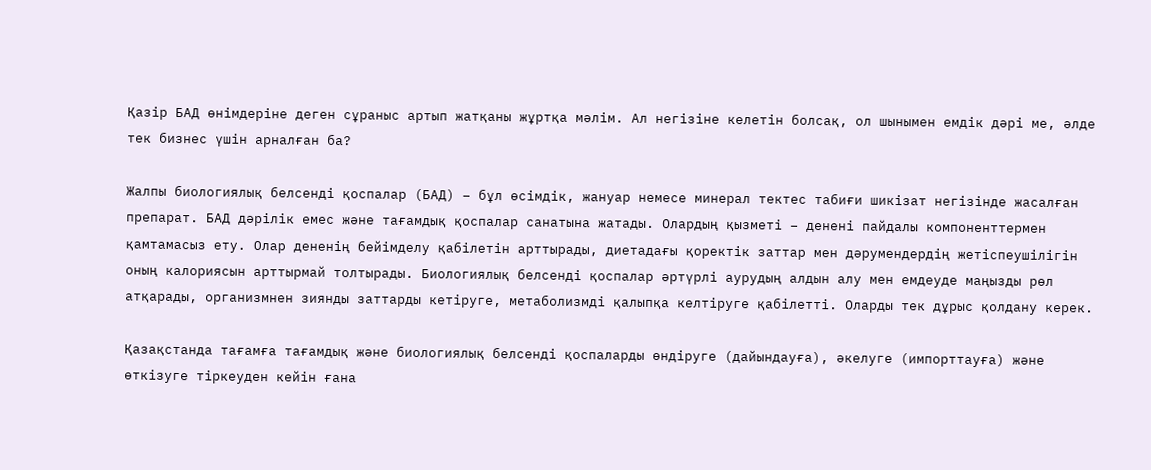Қазір БАД өнімдеріне деген сұраныс артып жатқаны жұртқа мәлім. Ал негізіне келетін болсақ, ол шынымен емдік дәрі ме, әлде тек бизнес үшін арналған ба?

Жалпы биологиялық белсенді қоспалар (БАД) – бұл өсімдік, жануар немесе минерал тектес табиғи шикізат негізінде жасалған препарат. БАД дәрілік емес және тағамдық қоспалар санатына жатады. Олардың қызметі − денені пайдалы компоненттермен қамтамасыз ету. Олар дененің бейімделу қабілетін арттырады, диетадағы қоректік заттар мен дәрумендердің жетіспеушілігін оның калориясын арттырмай толтырады. Биологиялық белсенді қоспалар әртүрлі аурудың алдын алу мен емдеуде маңызды рөл атқарады, организмнен зиянды заттарды кетіруге, метаболизмді қалыпқа келтіруге қабілетті. Оларды тек дұрыс қолдану керек.

Қазақстанда тағамға тағамдық және биологиялық белсенді қоспаларды өндіруге (дайындауға), әкелуге (импорттауға) және өткізуге тіркеуден кейін ғана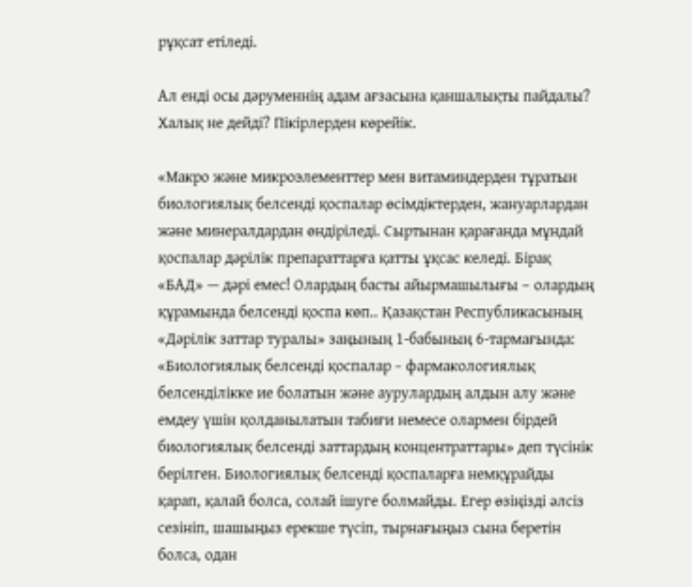рұқсат етіледі.

Ал енді осы дәруменнің адам ағзасына қаншалықты пайдалы? Халық не дейді? Пікірлерден көрейік.

«Макро және микроэлементтер мен витаминдерден тұратын биологиялық белсенді қоспалар өсімдіктерден, жануарлардан және минералдардан өндіріледі. Сыртынан қарағанда мұндай қоспалар дәрілік препараттарға қатты ұқсас келеді. Бірақ «БАД» — дәрі емес! Олардың басты айырмашылығы – олардың құрамында белсенді қоспа көп.. Қазақстан Республикасының «Дәрiлiк заттар туралы» заңының 1-бабының 6-тармағында: «Биологиялық белсендi қоспалар − фармакологиялық белсендiлiкке ие болатын және аурулардың алдын алу және емдеу үшiн қолданылатын табиғи немесе олармен бiрдей биологиялық белсендi заттардың концентраттары» деп түсінік берілген. Биологиялық белсенді қоспаларға немқұрайды қарап, қалай болса, солай ішуге болмайды. Егер өзіңізді әлсіз сезініп, шашыңыз ерекше түсіп, тырнағыңыз сына беретін болса, одан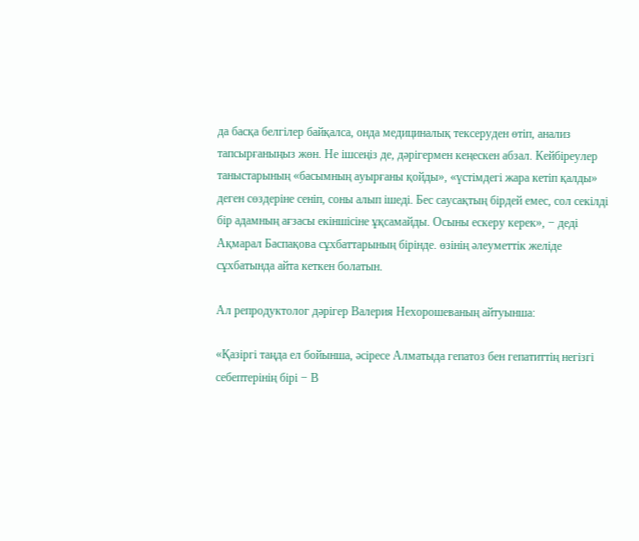да басқа белгілер байқалса, онда медициналық тексеруден өтіп, анализ тапсырғаныңыз жөн. Не ішсеңіз де, дәрігермен кеңескен абзал. Кейбіреулер таныстарының «басымның ауырғаны қойды», «үстімдегі жара кетіп қалды» деген сөздеріне сеніп, соны алып ішеді. Бес саусақтың бірдей емес, сол секілді бір адамның ағзасы екіншісіне ұқсамайды. Осыны ескеру керек», − деді  Ақмарал Баспақова сұхбаттарының бірінде. өзінің әлеуметтік желіде сұхбатында айта кеткен болатын.

Ал репродуктолог дәрігер Валерия Нехорошеваның айтуынша:

«Қазіргі таңда ел бойынша, әсіресе Алматыда гепатоз бен гепатиттің негізгі себептерінің бірі − В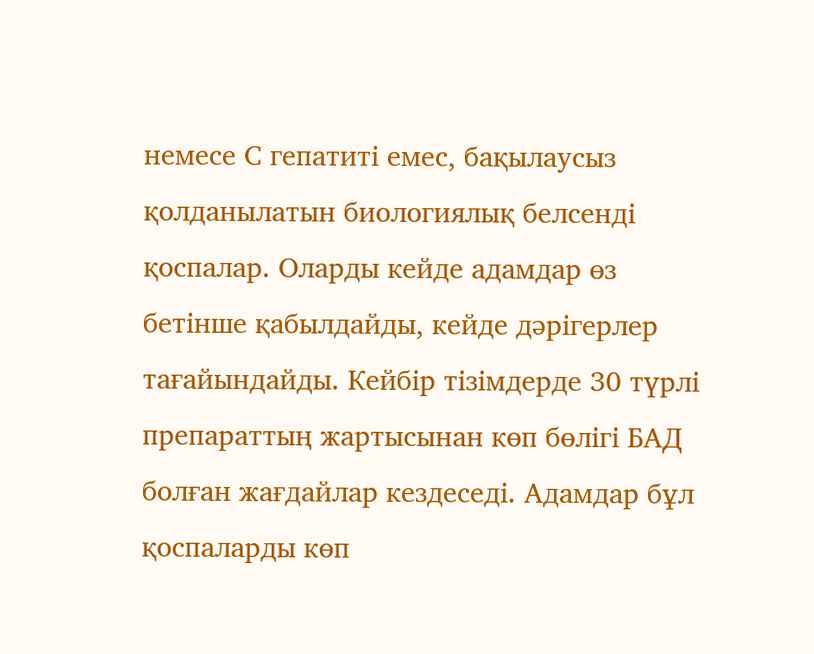немесе С гепатиті емес, бақылаусыз қолданылатын биологиялық белсенді қоспалар. Оларды кейде адамдар өз бетінше қабылдайды, кейде дәрігерлер тағайындайды. Кейбір тізімдерде 30 түрлі препараттың жартысынан көп бөлігі БАД болған жағдайлар кездеседі. Адамдар бұл қоспаларды көп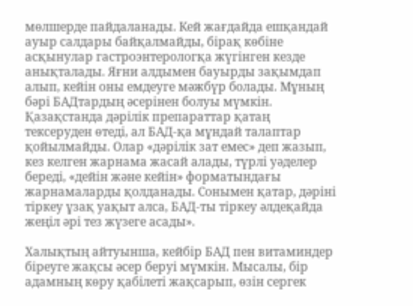мөлшерде пайдаланады. Кей жағдайда ешқандай ауыр салдары байқалмайды, бірақ көбіне асқынулар гастроэнтерологқа жүгінген кезде анықталады. Яғни алдымен бауырды зақымдап алып, кейін оны емдеуге мәжбүр болады. Мұның бәрі БАДтардың әсерінен болуы мүмкін. Қазақстанда дәрілік препараттар қатаң тексеруден өтеді, ал БАД-қа мұндай талаптар қойылмайды. Олар «дәрілік зат емес» деп жазып, кез келген жарнама жасай алады, түрлі уәделер береді, «дейін және кейін» форматындағы жарнамаларды қолданады. Сонымен қатар, дәріні тіркеу ұзақ уақыт алса, БАД-ты тіркеу әлдеқайда жеңіл әрі тез жүзеге асады».

Халықтың айтуынша, кейбір БАД пен витаминдер біреуге жақсы әсер беруі мүмкін. Мысалы, бір адамның көру қабілеті жақсарып, өзін сергек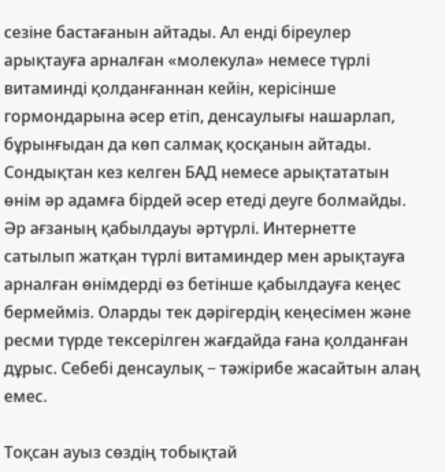сезіне бастағанын айтады. Ал енді біреулер арықтауға арналған «молекула» немесе түрлі витаминді қолданғаннан кейін, керісінше гормондарына әсер етіп, денсаулығы нашарлап, бұрынғыдан да көп салмақ қосқанын айтады. Сондықтан кез келген БАД немесе арықтататын өнім әр адамға бірдей әсер етеді деуге болмайды. Әр ағзаның қабылдауы әртүрлі. Интернетте сатылып жатқан түрлі витаминдер мен арықтауға арналған өнімдерді өз бетінше қабылдауға кеңес бермейміз. Оларды тек дәрігердің кеңесімен және ресми түрде тексерілген жағдайда ғана қолданған дұрыс. Себебі денсаулық − тәжірибе жасайтын алаң емес.

Тоқсан ауыз сөздің тобықтай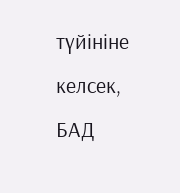түйініне келсек, БАД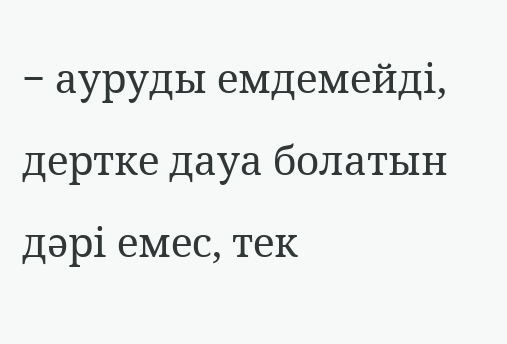− ауруды емдемейді, дертке дауа болатын дәрі емес, тек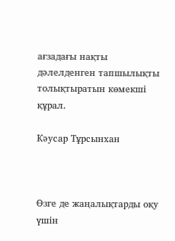ағзадағы нақты дәлелденген тапшылықты толықтыратын көмекші құрал.

Кәусар Тұрсынхан



Өзге де жаңалықтарды оқу үшін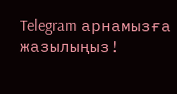Telegram арнамызға жазылыңыз!